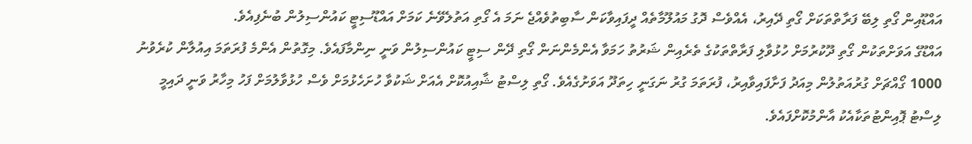އައްޑޫއިން ގޯތި ލިބޭ ފަރާތްތަކަށް ގޯތި ދޭއިރު، އެއްވެސް ދޮގު މައުލޫމާތެއް ދީފައިވާކަން ސާބިތުވެއްޖެ ނަމަ އެ ގޯތި އަތުލެވޭނެ ކަމަށް އައްޑޫސިޓީ ކައުންސިލުން ބުނެފިއެވެ.
އައްޑޫގެ އަވަށްތަކުން ގޯތި ދޫކުރުމަށް ހުޅުވާލި ފަރާތްތަކުގެ ތެރެއިން ޝަރުތު ހަމަވާ އެންމެންނަން ގޯތި ދޭން ސިޓީ ކައުންސިލުން ވަނީ ނިންމާފައެވެ. މިގޮތުން އެންމެ ފުރަތަމަ އިއުލާން ކުރެވުނު 1000 ގޯއްޗަށް ގުރުއަތުލުން މިއަދު ފަށާފައިވާއިރު، ފުރަތަމަ ގުރު ނަގަނީ ހިތަދޫ އަވަށުގެއެވެ. ގޯތި ލިސްޓު ޝާއިއުކޮށް އެއަށް ޝަކުވާ ހުށަހެޅުމަށް ވެސް ހުޅުވާލުމަށް ފަހު މިހާރު ވަނީ ދައިމީ ލިސްޓު ޕޮއިންޓުތަކާއެކު އާންމުކޮށްފައެވެ.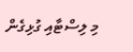މި ލިސްޓާއި ގުޅިގެން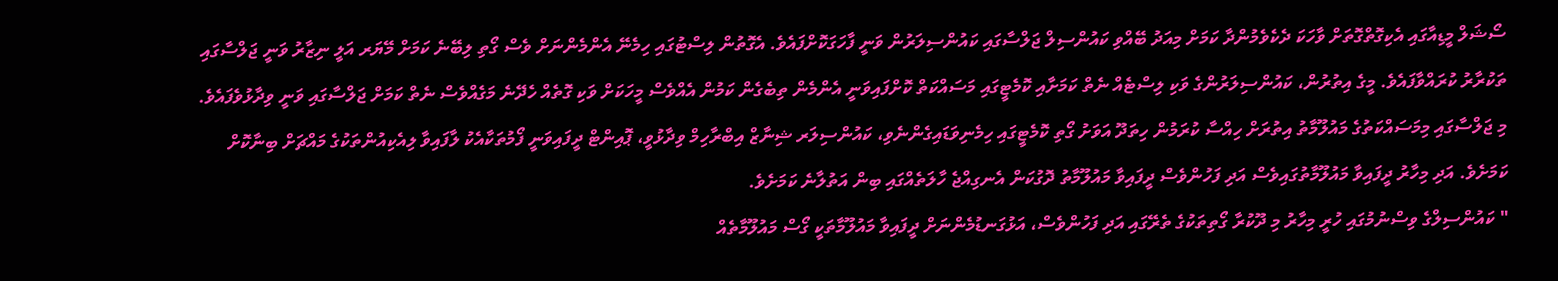ސޯޝަލް މީޑިއާގައި އެކިގޮތްގޮތަށް ވާހަކަ ދެކެވެމުންދާ ކަމަށް މިއަދު ބޭއްވި ކައުންސިލް ޖަލްސާގައި ކައުންސިލަރުން ވަނީ ފާހަގަކޮށްފައެވެ. އެގޮތުން ލިސްޓުގައި ހިމެނޭ އެންމެންނަށް ވެސް ގޯތި ލިބޭނެ ކަމަށް މޭޔަރ އަލީ ނިޒާރު ވަނީ ޖަލްސާގައި ތަކުރާރު ކުރައްވާފައެވެ. މީގެ އިތުރުން، ކައުންސިލަރުންގެ ވަކި ލިސްޓެއް ނެތް ކަމަށާއި ކޮމެޓީގައި މަސައްކަތް ކޮށްފައިވަނީ އެންމެން ތިބެގެން ކަމުން އެއްވެސް މީހަކަށް ވަކި ގޮތެއް ހެދޭނެ މަގެއްވެސް ނެތް ކަމަށް ޖަލްސާގައި ވަނީ ވިދާޅުވެފައެވެ.
މި ޖަލްސާގައި މިމަސައްކަތުގެ މައުލޫމާތު އިތުރަށް ހިއްސާ ކުރަމުން ހިތަދޫ އަވަށު ގޯތި ކޮމެޓީގައި ހިމެނިވަޑައިގެންނެވި، ކައުންސިލަރ ޝިނާޒް އިބްރާހިމް ވިދާޅުވީ، ޕޮއިންޓް ދީފައިވަނީ ފޯމުތަކާއެކު ލާފައިވާ ލިއެކިއުންތަކުގެ މައްޗަށް ބިނާކޮށް ކަމަށެވެ. އަދި މިހާރު ދީފައިވާ މައުލޫމާތުގައިވެސް އަދި ފަހުންވެސް ދީފައިވާ މައުލޫމާތު ދޮގުކަން އެނގިއްޖެ ހާލަތެއްގައި ބިން އަތުލާނެ ކަމަށެވެ.
" ކައުންސިލްގެ ވިސްނުމުގައި ހުރީ މިހާރު މި ދޫކުރާ ގޯތިތަކުގެ ތެރޭގައި އަދި ފަހުންވެސް، އަޅުގަނޑުމެންނަށް ދީފައިވާ މައުލޫމާތަކީ ގޯސް މައުލޫމާތެއް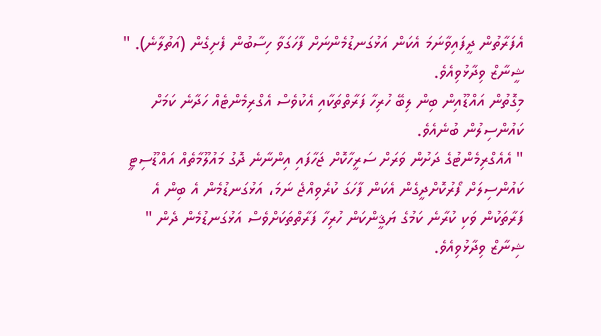އެފަރާތުން ދީފައިވާނަމަ އެކަން އަޅުގަނޑުމެންނަށް ފާހަގަވާ ހިސާބުން ފެށިގެން (އަތުލާނެ). " ޝީނާޒް ވިދާޅުވިއެވެ.
މިގޮތުން އައްޑޫއިން ބިން ލިބޭ ހުރިހާ ފަރާތްތަކާއި އެކުވެސް އެގްރިމެންޓެއް ހަދާނެ ކަމަށް ކައުންސިލުން ބުނެއެވެ.
" އެއެގްރިމެންޓުގެ ދަށުން ވަރަށް ސަރީހާކޮށް ޖަހާފައި އިންނާނެ ދޮގު މައުލޫމާތެއް އައްޑޫސިޓީ ކައުންސިލަށް ފޯރުކޮށްދީގެން އެކަން ފާހަގަ ކުރެވިއްޖެ ނަމަ، އަޅުގަނޑުމެން އެ ބިން އެ ފަރާތަކުން ވަކި ކުރާނެ ކަމުގެ ޔަޤީންކަން ހުރިހާ ފަރާތްތަކަށްވެސް އަޅުގަނޑުމެން ދެން " ޝިނާޒް ވިދާޅުވިއެވެ.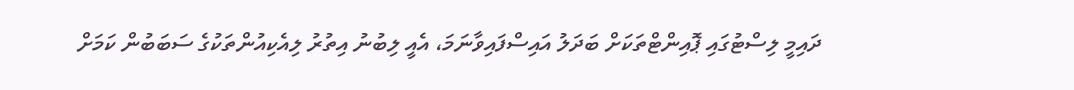ދައިމީ ލިސްޓުގައި ޕޮއިންޓްތަކަށް ބަދަލު އައިސްފައިވާނަމަ، އެއީ ލިބުނު އިތުރު ލިއެކިއުންތަކުގެ ސަބަބުން ކަމަށް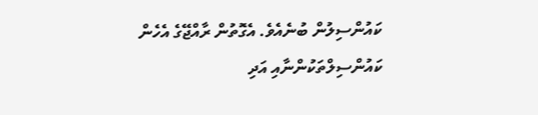ކައުންސިލުން ބުނެއެވެ. އެގޮތުން ރާއްޖޭގެ އެހެން ކައުންސިލްތަކުންނާއި އަދި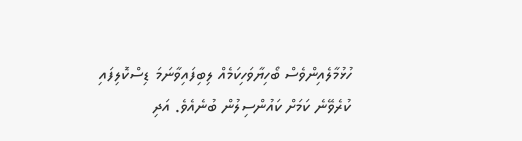ހުޅުމާލެއިންވެސް ބޯހިޔާވަހިކަމެއް ލިބިފައިވާނަމަ ޑިސްކޮލިފައި ކުރެވޭނެ ކަމަށް ކައުންސިލުން ބުނެއެވެ. އަދި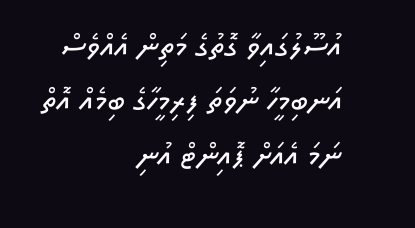އުސޫލުގައިވާ ގޮތުގެ މަތިން އެއްވެސް އަނބިމީހާ ނުވަތަ ފިރިމީހާގެ ބިމެއް އޮތް ނަމަ އެއަށް ޕޮއިންޓް އުނި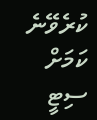ކުރެވޭނެ ކަމަށް ސިޓީ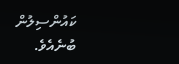ކައުންސިލުން ބުނެއެވެ.